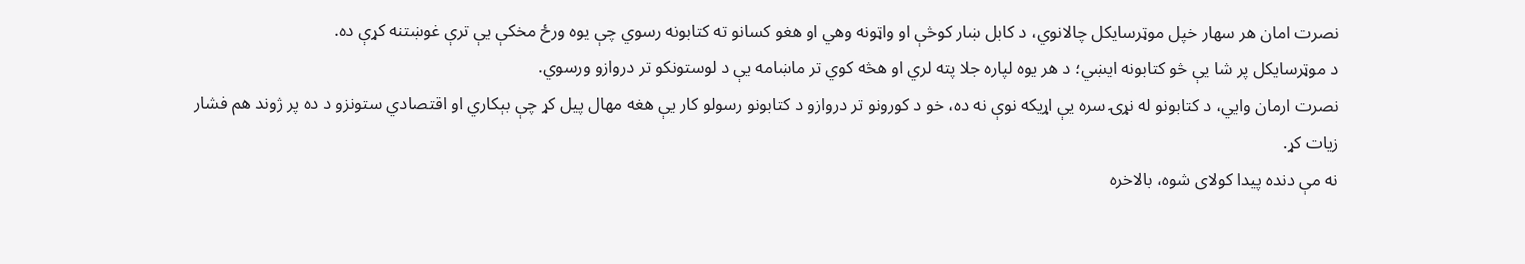نصرت امان هر سهار خپل موټرسایکل چالانوي، د کابل ښار کوڅې او واټونه وهي او هغو کسانو ته کتابونه رسوي چې یوه ورځ مخکې یې ترې غوښتنه کړې ده.
د موټرسایکل پر شا یې څو کتابونه ایښي؛ د هر یوه لپاره جلا پته لري او هڅه کوي تر ماښامه یې د لوستونکو تر دروازو ورسوي.
نصرت ارمان وايي، د کتابونو له نړۍ سره یې اړیکه نوې نه ده، خو د کورونو تر دروازو د کتابونو رسولو کار یې هغه مهال پیل کړ چې بېکاري او اقتصادي ستونزو د ده پر ژوند هم فشار زیات کړ.
نه مې دنده پیدا کولای شوه، بالاخره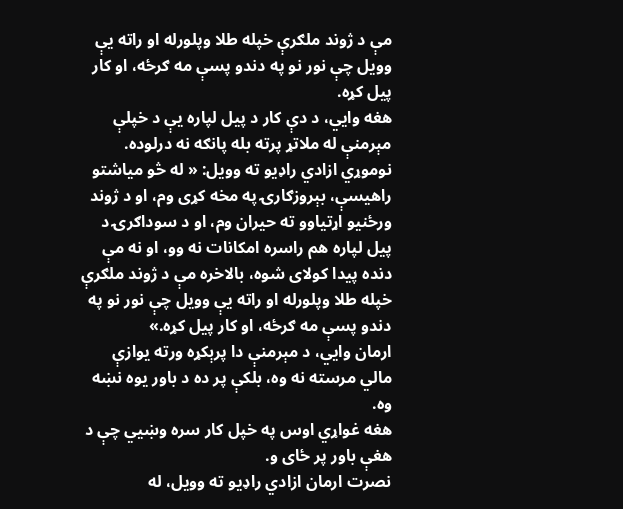مې د ژوند ملګرې خپله طلا وپلورله او راته یې وویل چې نور نو په دندو پسې مه ګرځه، او کار پیل کړه.
هغه وايي، د دې کار د پیل لپاره یې د خپلې مېرمنې له ملاتړ پرته بله پانګه نه درلوده.
نوموړي ازادي راډیو ته وویل: « له څو میاشتو راهیسې، بېروزګارۍ په مخه کړی وم، او د ژوند ورځنیو اړتیاوو ته حیران وم، او د سوداګرۍ د پیل لپاره هم راسره امکانات نه وو، او نه مې دنده پیدا کولای شوه، بالاخره مې د ژوند ملګرې خپله طلا وپلورله او راته یې وویل چې نور نو په دندو پسې مه ګرځه، او کار پیل کړه.»
ارمان وايي، د مېرمنې دا پرېکړه ورته یوازې مالي مرسته نه وه، بلکې پر ده د باور یوه نښه وه.
هغه غواړي اوس په خپل کار سره وښيي چې د هغې باور پر ځای و.
نصرت ارمان ازادي راډیو ته وویل، له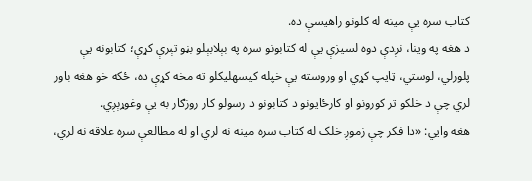کتاب سره یې مینه له کلونو راهیسې ده.
د هغه په وینا، نږدې دوه لسیزې یې له کتابونو سره په بېلابېلو بڼو تېرې کړې؛ کتابونه یې پلورلي، لوستي، ټایپ کړي او وروسته یې خپله کیسهلیکلو ته مخه کړې ده، ځکه خو هغه باور لري چې د خلکو تر کورونو او کارځایونو د کتابونو د رسولو کار روزګار به یې وغوړېږي.
هغه وايي: «دا فکر چې زموږ خلک له کتاب سره مینه نه لري او له مطالعې سره علاقه نه لري،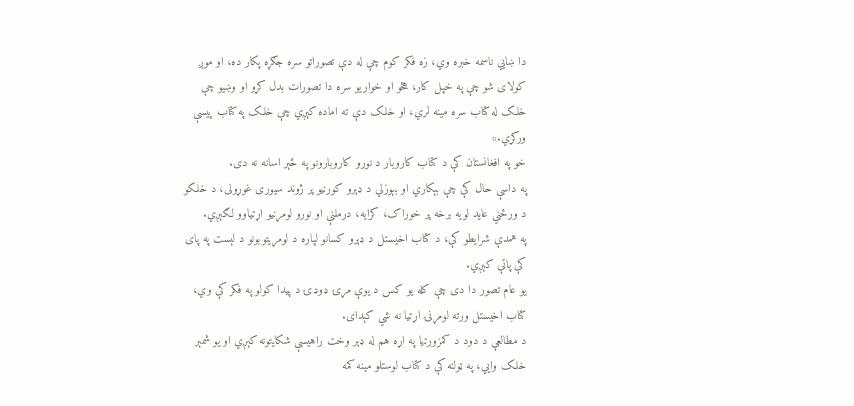دا ښايي ناسمه خبره وي، زه فکر کوم چې له دې تصوراتو سره جګړه پکار ده، او موږ کولای شو چې په خپل کار، هڅو او خواریو سره دا تصورات بدل کړو او وښیو چې خلک له کتاب سره مینه لري، او خلک دې ته اماده کېږي چې خلک په کتاب پیسې ورکړي.»
خو په افغانستان کې د کتاب کاروبار د نورو کاروبارونو په څېر اسانه نه دی.
په داسې حال کې چې بېکاري او بېوزلي د ډېرو کورنیو پر ژوند سیوری غوړولی، د خلکو د ورځني عاید لویه برخه پر خوراک، کرایه، درملنې او نورو لومړنیو اړتیاوو لګېږي.
په همدې شرایطو کې، د کتاب اخیستل د ډېرو کسانو لپاره د لومړیتوبونو د لېست په پای کې پاتې کېږي.
یو عام تصور دا دی چې کله یو کس د یوې مړۍ ډوډۍ د پیدا کولو په فکر کې وي، کتاب اخیستل ورته لومړنۍ اړتیا نه شي کېدای.
د مطالعې د دود د کمزورتیا په اړه هم له ډېر وخت راهیسې شکایتونه کېږي او یو شمېر خلک وايي، په ټولنه کې د کتاب لوستلو مینه کمه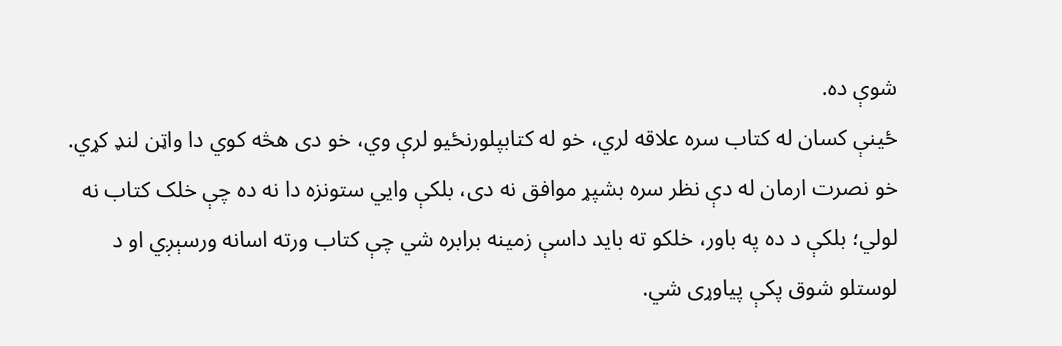شوې ده.
ځینې کسان له کتاب سره علاقه لري، خو له کتابپلورنځیو لرې وي، خو دی هڅه کوي دا واټن لنډ کړي.
خو نصرت ارمان له دې نظر سره بشپړ موافق نه دی، بلکې وايي ستونزه دا نه ده چې خلک کتاب نه لولي؛ بلکې د ده په باور، خلکو ته باید داسې زمینه برابره شي چې کتاب ورته اسانه ورسېږي او د لوستلو شوق پکې پیاوړی شي.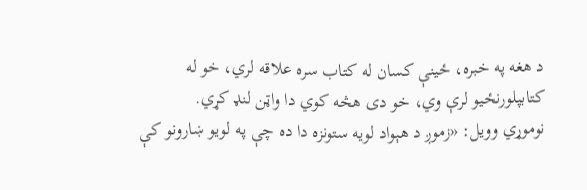د هغه په خبره، ځینې کسان له کتاب سره علاقه لري، خو له کتابپلورنځیو لرې وي، خو دی هڅه کوي دا واټن لنډ کړي.
نوموړي وویل: «زموږ د هېواد لویه ستونزه دا ده چې په لویو ښارونو کې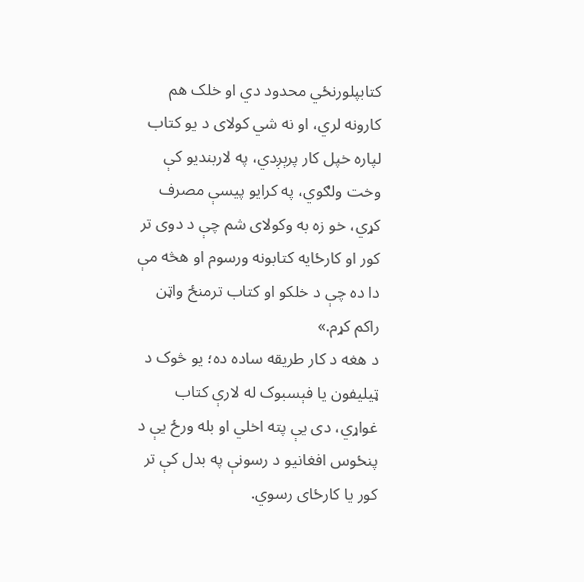کتابپلورنځي محدود دي او خلک هم کارونه لري، او نه شي کولای د یو کتاب لپاره خپل کار پرېږدي، په لاربندیو کې وخت ولګوي، په کرایو پیسې مصرف کړي، خو زه به وکولای شم چې د دوی تر کور او کارځایه کتابونه ورسوم او هڅه مې دا ده چې د خلکو او کتاب ترمنځ واټن راکم کړم.»
د هغه د کار طریقه ساده ده؛ یو څوک د ټیلیفون یا فېسبوک له لارې کتاب غواړي، دی یې پته اخلي او بله ورځ یې د پنځوس افغانیو د رسونې په بدل کې تر کور یا کارځای رسوي.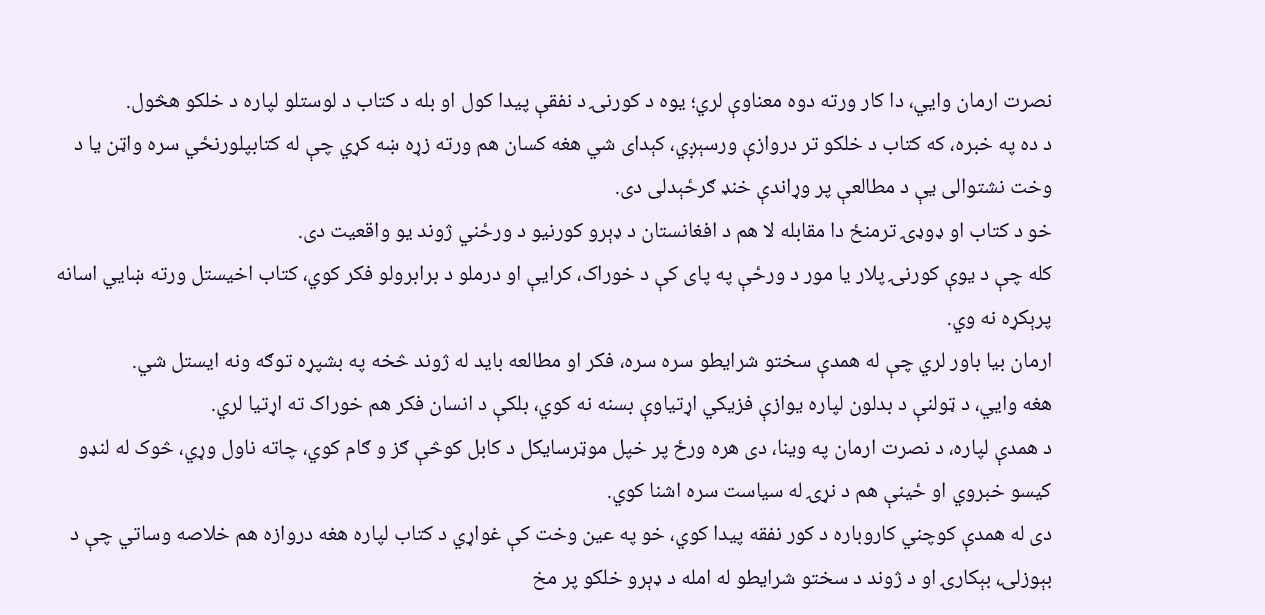نصرت ارمان وايي، دا کار ورته دوه معناوې لري؛ یوه د کورنۍ د نفقې پیدا کول او بله د کتاب د لوستلو لپاره د خلکو هڅول.
د ده په خبره، که کتاب د خلکو تر دروازې ورسېږي، کېدای شي هغه کسان هم ورته زړه ښه کړي چې له کتابپلورنځي سره واټن یا د وخت نشتوالی یې د مطالعې پر وړاندې خنډ ګرځېدلی دی.
خو د کتاب او ډوډۍ ترمنځ دا مقابله لا هم د افغانستان د ډېرو کورنیو د ورځني ژوند یو واقعیت دی.
کله چې د یوې کورنۍ پلار یا مور د ورځې په پای کې د خوراک، کرایې او درملو د برابرولو فکر کوي، کتاب اخیستل ورته ښايي اسانه پرېکړه نه وي.
ارمان بیا باور لري چې له همدې سختو شرایطو سره سره، فکر او مطالعه باید له ژوند څخه په بشپړه توګه ونه ایستل شي.
هغه وايي، د ټولنې د بدلون لپاره یوازې فزیکي اړتیاوې بسنه نه کوي، بلکې د انسان فکر هم خوراک ته اړتیا لري.
د همدې لپاره، د نصرت ارمان په وینا، دی هره ورځ پر خپل موټرسایکل د کابل کوڅې ګز و ګام کوي، چاته ناول وړي، څوک له لنډو کیسو خبروي او ځینې هم د نړۍ له سیاست سره اشنا کوي.
دی له همدې کوچني کاروباره د کور نفقه پیدا کوي، خو په عین وخت کې غواړي د کتاب لپاره هغه دروازه هم خلاصه وساتي چې د بېوزلۍ، بېکارۍ او د ژوند د سختو شرایطو له امله د ډېرو خلکو پر مخ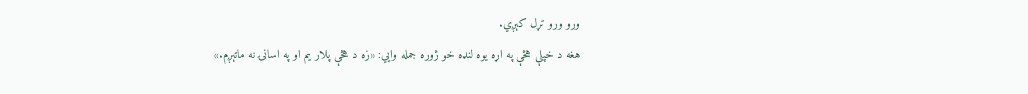ورو ورو تړل کېږي.
هغه د خپلې هڅې په اړه یوه لنډه خو ژوره جمله وايي: «زه د هڅې پلار یم او په اسانۍ نه ماتېږم.»